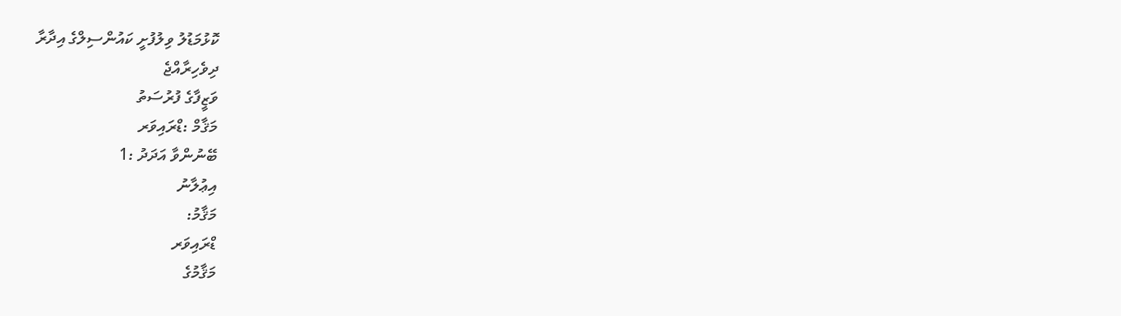ކޮޅުމަޑުލު ވިލުފުށީ ކައުންސިލްގެ އިދާރާ
ދިވެހިރާއްޖެ
ވަޒީފާގެ ފުރުސަތު
މަޤާމް :ޑްރައިވަރ
ބޭނުންވާ އަދަދު :1
އިޢުލާނު
މަޤާމު:
ޑްރައިވަރ
މަޤާމުގެ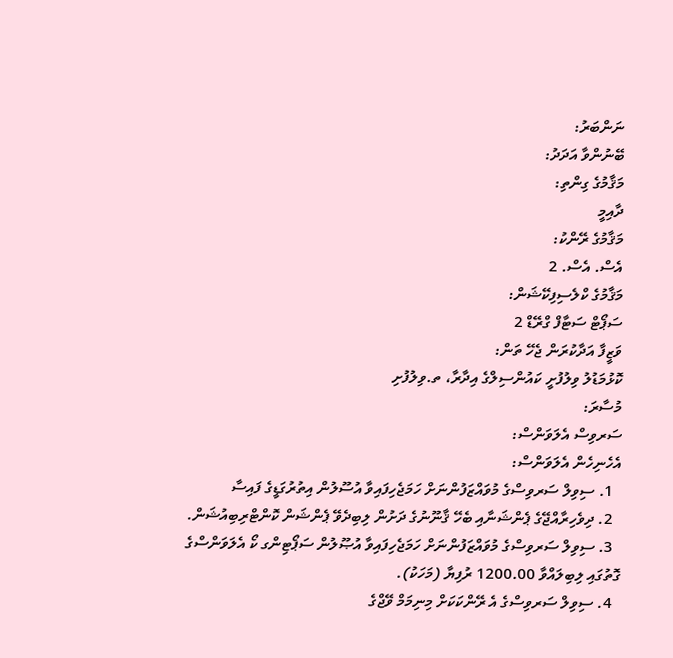ނަންބަރު:
ބޭނުންވާ އަދަދު:
މަޤާމުގެ ގިންތި:
ދާއިމީ
މަޤާމުގެ ރޭންކު:
އެސް. އެސް. 2
މަޤާމުގެ ކްލެސިފިކޭޝަން:
ސަޕޯޓް ސަޓާފް ގްރޭޑް 2
ވަޒީފާ އަދާކުރަން ޖެހޭ ތަން:
ކޮޅުމަޑުލު ވިލުފުށީ ކައުންސިލްގެ އިދާރާ، ތ.ވިލުފުށި
މުސާރަ:
ސަރވިސް އެލަވަންސް:
އެހެނިހެން އެލަވަންސް:
  1. ސިވިލް ސަރވިސްގެ މުވައްޒަފުންނަށް ހަމަޖެހިފައިވާ އުސޫލުން އިތުރުގަޑީގެ ފައިސާ
  2. ދިވެހިރާއްޖޭގެ ޕެންޝަނާއި ބެހޭ ޤާނޫނުގެ ދަށުން ލިބިދެވޭ ޕެންޝަން ކޮންޓްރިބިއުޝަން.
  3. ސިވިލް ސަރވިސްގެ މުވައްޒަފުންނަށް ހަމަޖެހިފައިވާ އުޞޫލުން ސަޕޯޓިންގ ކޯ އެލަވަންސްގެ ގޮތުގައި ލިބިލައްވާ 1200.00 ރުފިޔާ (މަހަކު).
  4. ސިވިލް ސަރވިސްގެ އެ ރޭންކަކަށް މިނިމަމް ވޭޖްގެ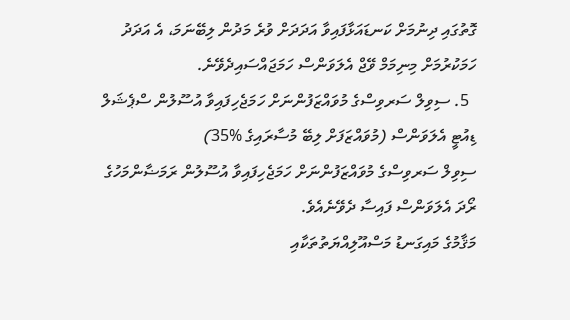ގޮތުގައި ދިނުމަށް ކަނޑައަޅާފައިވާ އަދަދަށް ވުރެ މަދުން ލިބޭނަމަ، އެ އަދަދު ހަމަކުރުމަށް މިނިމަމް ވޭޖް އެލަވަންސް ހަމަޖައްސައިދެވޭނެ.
  5. ސިވިލް ސަރވިސްގެ މުވައްޒަފުންނަށް ހަމަޖެހިފައިވާ އުސޫލުން ސްޕެޝަލް ޑިއުޓީ އެލަވަންސް (މުވައްޒަފަށް ލިބޭ މުސާރައިގެ %35)
ސިވިލް ސަރވިސްގެ މުވައްޒަފުންނަށް ހަމަޖެހިފައިވާ އުސޫލުން ރަމަޟާންމަހުގެ ރޯދަ އެލަވަންސް ފައިސާ ދެވޭނެއެވެ.
މަޤާމުގެ މައިގަނޑު މަސްއޫލިއްޔަތުތަކާއި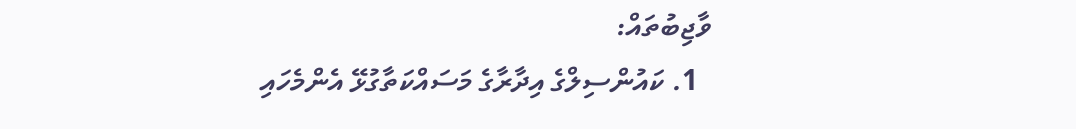ވާޖިބުތައް:
  1. ކައުންސިލްގެ އިދާރާގެ މަސައްކަތާގުޅޭ އެންމެހައި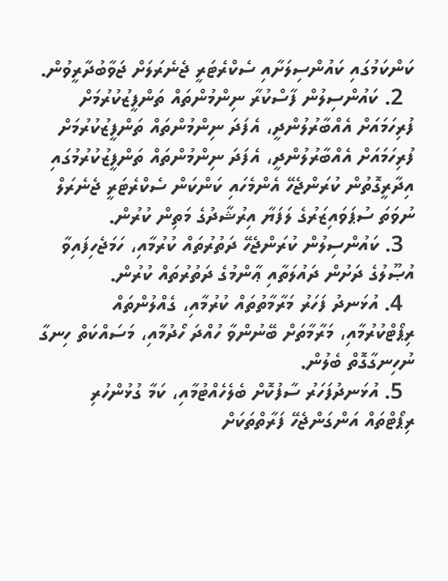ކަންކަމުގައި ކައުންސިލަށާއި ސެކްރެޓަރީ ޖެނެރަލަށް ޖަވާބުދާރީވުން.
  2. ކައުންސިލުން ފާސްކުރާ ނިންމުންތައް ތަންފީޒުކުރުމަށް ފުރިހަމައަށް އެއްބާރުލުންދީ، އެފަދަ ނިންމުންތައް ތަންފީޒުކުރުމަށް ފުރިހަމައަށް އެއްބާރުލުންދީ، އެފަދަ ނިންމުންތައް ތަންފީޒުކުރުމުގައި އިދާރީގޮތުން ކުރަންޖެހޭ އެންމެހައި ކަންކަން ސެކްރެޓަރީ ޖެނެރަލް ނުވަތަ ސުޕަވައިޒަރުގެ ލަފަޔާ އިރުޝާދުގެ މަތިން ކުރުން.
  3. ކައުންސިލުން ކުރަންޖެހޭ ދަތުރުތައް ކުރުމާއި، ހަމަޖެހިފައިވާ އުޞޫލުގެ ދަށުން ދައުލަތާއި ޢާންމުގެ ދަތުރުތައް ކުރުން.
  4. އުޅަނދު ފަހަރު މަރާމާތުތައް ކުރުމާއި، ގެއްލުންތައް ރިޕޯޓްކުރުމާއި، މަރާމާތަށް ބޭނުންވާ ހުއްދަ ހޯދުމާއި، މަސައްކަތް ހިނގާ ނުހިނގާގޮތް ބެލުން.
  5. އުޅަނދުފަހަރު ސާފުކޮށް ބެލެހެއްޓުމާއި، ކަމާ ގުޅުންހުރި ރިޕޯޓްތައް އަންގަންޖެހޭ ފަރާތްތަކަށް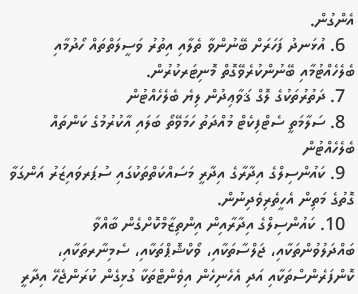އެންގުން.
  6. އުޅަނދު ފަހަރަށް ބޭނުންވާ ތެލާއި އިތުރު ވަސީލަތްތައް ހޯދުމާއި ބެލެހެއްޓުމާއި ބޭނުންކުރެވޭގޮތް މޮނިޓަރކުރުން.
  7. ދަތުރުތަކުގެ ލޮގް ޤަވާޢިދުން ލިޔެ ބެލެހެއްޓުން
  8. ސަލާމަތީ ސެޓްފިކެޓް މުއްދަތު ހަމަވޭތޯ ބަލައި އާކުރުމުގެ ކަންތައް ބެލެހެއްޓުން
  9. ކައުންސިލްގެ އިދާރާގެ އިދާރީ މަސައްކަތްތަކުގައި ސުޕަރވައިޒަރު އަންގަވާ ގޮތުގެ މަތިން އެހީތެރިވެދިނުން.
  10. ކައުންސިލްގެ އިދާރާއިން އިންތިޒާމްކޮށްގެން ބާއްވާ ބައްދަލުވުންތަކާއި، ޖަލްސާތަކާއި، ވޯކްޝޮޕްތަކާއި، ސެމިނާރތަކާއި، ކޮންފަރެންސްތަކާއި އަދި އެހެނިހެން އިވެންޓްތަކާ ގުޅިގެން ކުރަންޖެހޭ އިދާރީ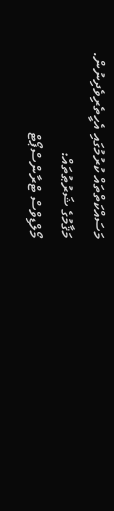މަސައްކަތްތައް ކުރުމުގައި އެހީތެރިވެދިނުން.
މަޤާމުގެ ޝަރުޠުތައް:
މޯލްޑިވްސް ޓްރާންސްޕޯޓް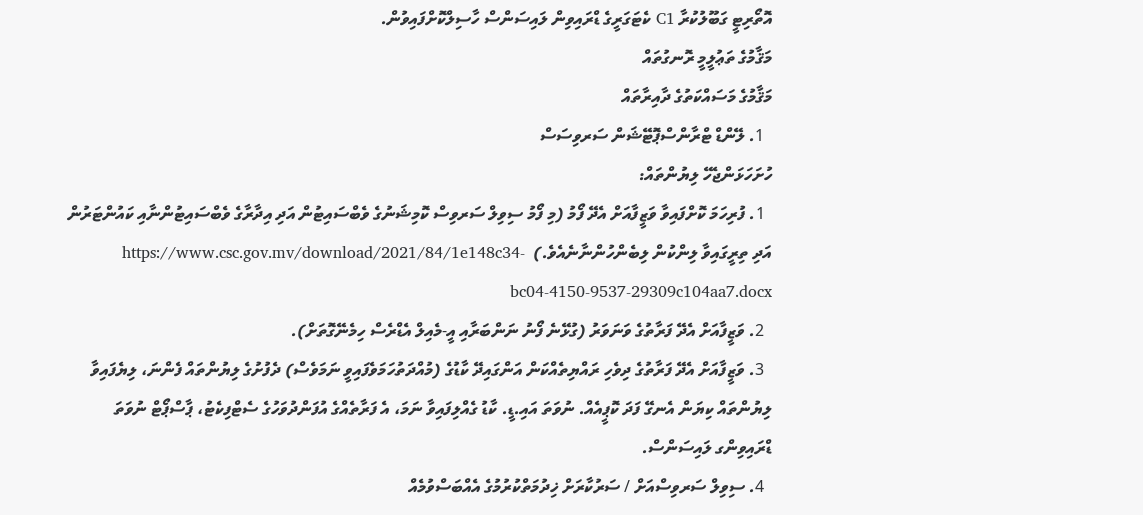އޮތޯރިޓީ ގަބޫލުކުރާ C1 ކެޓަގަރީގެ ޑްރައިވިން ލައިސަންސް ހާސިލްކޮށްފައިވުން.
މަޤާމުގެ ތަޢުލީމީ ރޮނގުތައް
މަޤާމުގެ މަސައްކަތުގެ ދާއިރާތައް
  1. ލޭންޑް ޓްރާންސްޕޮޓޭޝަން ސަރވިސަސް
ހުށަހަޅަންޖެހޭ ލިޔުންތައް:
  1. ފުރިހަމަ ކޮށްފައިވާ ވަޒީފާއަށް އެދޭ ފޯމު (މި ފޯމު ސިވިލް ސަރވިސް ކޮމިޝަނުގެ ވެބްސައިޓުން އަދި އިދާރާގެ ވެބްސައިޓުންނާއި ކައުންޓަރުން އަދި ތިރީގައިވާ ލިންކުން ލިބެންހުންނާނެއެވެ.)  https://www.csc.gov.mv/download/2021/84/1e148c34-bc04-4150-9537-29309c104aa7.docx
  2. ވަޒީފާއަށް އެދޭ ފަރާތުގެ ވަނަވަރު (ގުޅޭނެ ފޯނު ނަންބަރާއި އީ-މެއިލް އެޑްރެސް ހިމެނޭގޮތަށް).
  3. ވަޒީފާއަށް އެދޭ ފަރާތުގެ ދިވެހި ރައްޔިތެއްކަން އަންގައިދޭ ކާޑުގެ (މުއްދަތުހަމަވެފައިވީ ނަމަވެސް) ދެފުށުގެ ލިޔުންތައް ފެންނަ، ލިޔެފައިވާ ލިޔުންތައް ކިޔަން އެނގޭ ފަދަ ކޮޕީއެއް. ނުވަތަ އައި.ޑީ. ކާޑު ގެއްލިފައިވާ ނަމަ، އެ ފަރާތެއްގެ އުފަންދުވަހުގެ ސެޓްފިކެޓު، ޕާސްޕޯޓް ނުވަތަ ޑްރައިވިންގ ލައިސަންސް.
  4. ސިވިލް ސަރވިސްއަށް / ސަރުކާރަށް ޚިދުމަތްކުރުމުގެ އެއްބަސްވުމެއް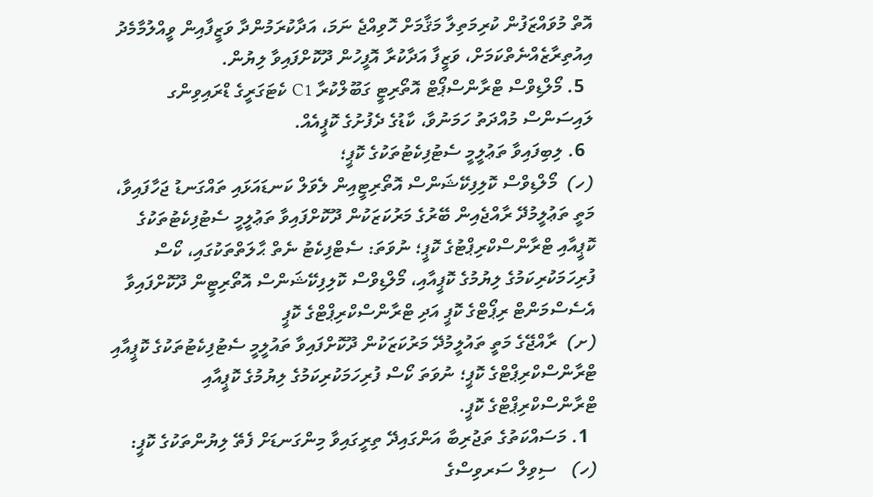އޮތް މުވައްޒަފުން ކުރިމަތިލާ މަޤާމަށް ހޮވިއްޖެ ނަމަ، އަދާކުރަމުންދާ ވަޒީފާއިން ވީއްލުމާމެދު އިއުތިރާޒެއްނެތްކަމަށް، ވަޒީފާ އަދާކުރާ އޮފީހުން ދޫކޮށްފައިވާ ލިޔުން.
  5. މޯލްޑިވްސް ޓްރާންސްޕޯޓް އޮތޯރިޓީ ގަބޫލްކުރާ C1 ކެޓަގަރީގެ ޑްރައިވިންގ ލައިސަންސް މުއްދަތު ހަމަނުވާ، ކާޑުގެ ދެފުށުގެ ކޮޕީއެއް.
  6. ލިބިފައިވާ ތަޢުލީމީ ސެޓުފިކެޓުތަކުގެ ކޮޕީ؛
(ހ)  މޯލްޑިވްސް ކޮލިފިކޭޝަންސް އޮތޯރިޓީއިން ލެވަލް ކަނޑައަޅައި ތައްގަނޑު ޖަހާފައިވާ، މަތީ ތަޢުލީމުދޭ ރާއްޖެއިން ބޭރުގެ މަރުކަޒަކުން ދޫކޮށްފައިވާ ތަޢުލީމީ ސެޓުފިކެޓުތަކުގެ ކޮޕީއާއި ޓްރާންސްކްރިޕްޓުގެ ކޮޕީ؛ ނުވަތަ: ސެޓްފިކެޓު ނެތް ޙާލަތްތަކުގައި، ކޯސް ފުރިހަމަކުރިކަމުގެ ލިޔުމުގެ ކޮޕީއާއި، މޯލްޑިވްސް ކޮލިފިކޭޝަންސް އޮތޯރިޓީން ދޫކޮށްފައިވާ އެސެސްމަންޓް ރިޕޯޓްގެ ކޮޕީ އަދި ޓްރާންސްކްރިޕްޓްގެ ކޮޕީ
(ށ)  ރާއްޖޭގެ މަތީ ތައުލީމުދޭ މަރުކަޒަކުން ދޫކޮށްފައިވާ ތައުލީމީ ސެޓުފިކެޓުތަކުގެ ކޮޕީއާއި ޓްރާންސްކްރިޕްޓްގެ ކޮޕީ؛ ނުވަތަ ކޯސް ފުރިހަމަކުރިކަމުގެ ލިޔުމުގެ ކޮޕީއާއި ޓްރާންސްކްރިޕްޓްގެ ކޮޕީ.
  1. މަސައްކަތުގެ ތަޖުރިބާ އަންގައިދޭ ތިރީގައިވާ މިންގަނޑަށް ފެތޭ ލިޔުންތަކުގެ ކޮޕީ:
(ހ)   ސިވިލް ސަރވިސްގެ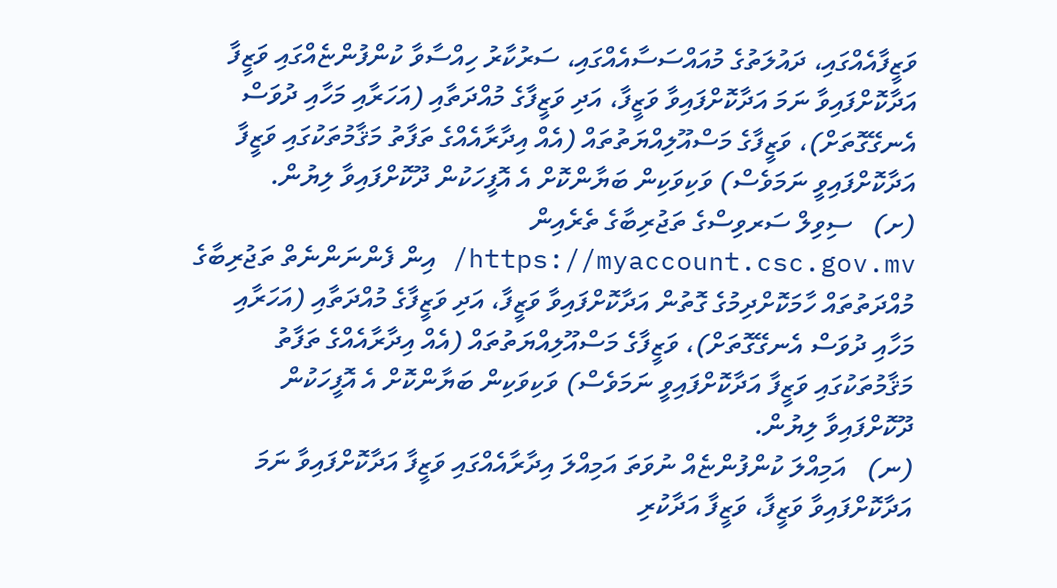ވަޒީފާއެއްގައި، ދައުލަތުގެ މުއައްސަސާއެއްގައި، ސަރުކާރު ހިއްސާވާ ކުންފުންޏެއްގައި ވަޒީފާ އަދާކޮށްފައިވާ ނަމަ އަދާކޮށްފައިވާ ވަޒީފާ، އަދި ވަޒީފާގެ މުއްދަތާއި (އަހަރާއި މަހާއި ދުވަސް އެނގޭގޮތަށް)، ވަޒީފާގެ މަސްއޫލިއްޔަތުތައް (އެއް އިދާރާއެއްގެ ތަފާތު މަޤާމުތަކުގައި ވަޒީފާ އަދާކޮށްފައިވީ ނަމަވެސް) ވަކިވަކިން ބަޔާންކޮށް އެ އޮފީހަކުން ދޫކޮށްފައިވާ ލިޔުން.
(ށ)   ސިވިލް ސަރވިސްގެ ތަޖުރިބާގެ ތެރެއިން https://myaccount.csc.gov.mv/ އިން ފެންނަންނެތް ތަޖުރިބާގެ މުއްދަތުތައް ހާމަކޮށްދިމުގެ ގޮތުން އަދާކޮށްފައިވާ ވަޒީފާ، އަދި ވަޒީފާގެ މުއްދަތާއި (އަހަރާއި މަހާއި ދުވަސް އެނގޭގޮތަށް)، ވަޒީފާގެ މަސްއޫލިއްޔަތުތައް (އެއް އިދާރާއެއްގެ ތަފާތު މަޤާމުތަކުގައި ވަޒީފާ އަދާކޮށްފައިވީ ނަމަވެސް) ވަކިވަކިން ބަޔާންކޮށް އެ އޮފީހަކުން ދޫކޮށްފައިވާ ލިޔުން.
(ނ)   އަމިއްލަ ކުންފުންޏެއް ނުވަތަ އަމިއްލަ އިދާރާއެއްގައި ވަޒީފާ އަދާކޮށްފައިވާ ނަމަ އަދާކޮށްފައިވާ ވަޒީފާ، ވަޒީފާ އަދާކުރި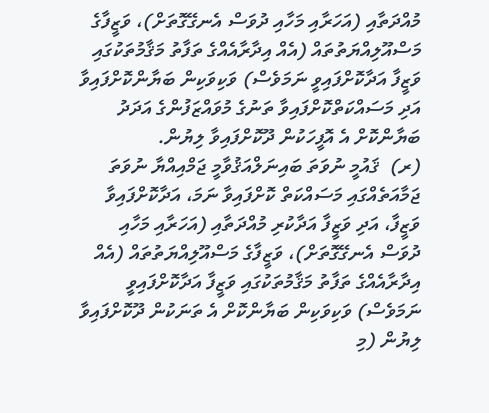މުއްދަތާއި (އަހަރާއި މަހާއި ދުވަސް އެނގޭގޮތަށް)، ވަޒީފާގެ މަސްއޫލިއްޔަތުތައް (އެއް އިދާރާއެއްގެ ތަފާތު މަޤާމުތަކުގައި ވަޒީފާ އަދާކޮށްފައިވީ ނަމަވެސް) ވަކިވަކިން ބަޔާންކޮށްފައިވާ އަދި މަސައްކަތްކޮށްފައިވާ ތަނުގެ މުވައްޒަފުންގެ އަދަދު ބަޔާންކޮށް އެ އޮފީހަކުން ދޫކޮށްފައިވާ ލިޔުން.
(ރ)  ޤައުމީ ނުވަތަ ބައިނަލްއަޤުވާމީ ޖަމްއިއްޔާ ނުވަތަ ޖަމާއަތެއްގައި މަސައްކަތް ކޮށްފައިވާ ނަމަ، އަދާކޮށްފައިވާ ވަޒީފާ، އަދި ވަޒީފާ އަދާކުރި މުއްދަތާއި (އަހަރާއި މަހާއި ދުވަސް އެނގޭގޮތަށް)، ވަޒީފާގެ މަސްއޫލިއްޔަތުތައް (އެއް އިދާރާއެއްގެ ތަފާތު މަޤާމުތަކުގައި ވަޒީފާ އަދާކޮށްފައިވީ ނަމަވެސް) ވަކިވަކިން ބަޔާންކޮށް އެ ތަނަކުން ދޫކޮށްފައިވާ ލިޔުން (މި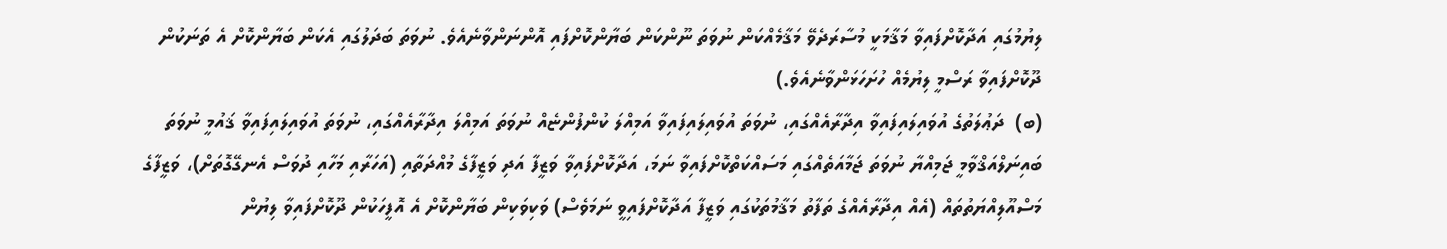ލިޔުމުގައި އަދާކޮށްފައިވާ މަޤާމަކީ މުސާރަދެވޭ މަޤާމެއްކަން ނުވަތަ ނޫންކަން ބަޔާންކޮށްފައި އޮންނަންވާނެއެވެ. ނުވަތަ ބަދަލުގައި އެކަން ބަޔާންކޮށް އެ ތަނަކުން ދޫކޮށްފައިވާ ރަސްމީ ލިޔުމެއް ހުށަހަޅަންވާނެއެވެ.)
(ބ)  ދަޢުލަތުގެ އުވައިލައިފައިވާ އިދާރާއެއްގައި، ނުވަތަ އުވައިލައިފައިވާ އަމިއްލަ ކުންފުންޏެއް ނުވަތަ އަމިއްލަ އިދާރާއެއްގައި، ނުވަތަ އުވައިލައިފައިވާ ޤައުމީ ނުވަތަ ބައިނަލްއަޤްވާމީ ޖަމިއްޔާ ނުވަތަ ޖަމާއަތެއްގައި މަސައްކަތްކޮށްފައިވާ ނަމަ، އަދާކޮށްފައިވާ ވަޒީފާ އަދި ވަޒީފާގެ މުއްދަތާއި (އަހަރާއި މަހާއި ދުވަސް އެނގޭގޮތަށް)، ވަޒީފާގެ މަސްއޫލިއްޔަތުތައް (އެއް އިދާރާއެއްގެ ތަފާތު މަޤާމުތަކުގައި ވަޒީފާ އަދާކޮށްފައިވީ ނަމަވެސް) ވަކިވަކިން ބަޔާންކޮށް އެ އޮފީހަކުން ދޫކޮށްފައިވާ ލިޔުން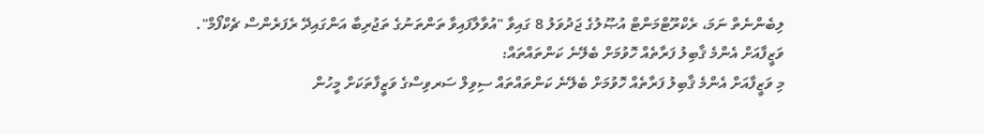ލިބެންނެތް ނަމަ، ރެކްރޫޓްމަންޓް އުޞޫލުގެ ޖަދުވަލު 8 ގައިވާ "އުވާލާފައިވާ ތަންތަނުގެ ތަޖުރިބާ އަންގައިދޭ ރެފަރެންސް ޗެކްފޯމް".
ވަޒީފާއަށް އެންމެ ޤާބިލު ފަރާތެއް ހޮވުމަށް ބެލޭނެ ކަންތައްތައް:
މި ވަޒީފާއަށް އެންމެ ޤާބިލު ފަރާތެއް ހޮވުމަށް ބެލޭނެ ކަންތައްތައް ސިވިލް ސަރވިސްގެ ވަޒީފާތަކަށް މީހުން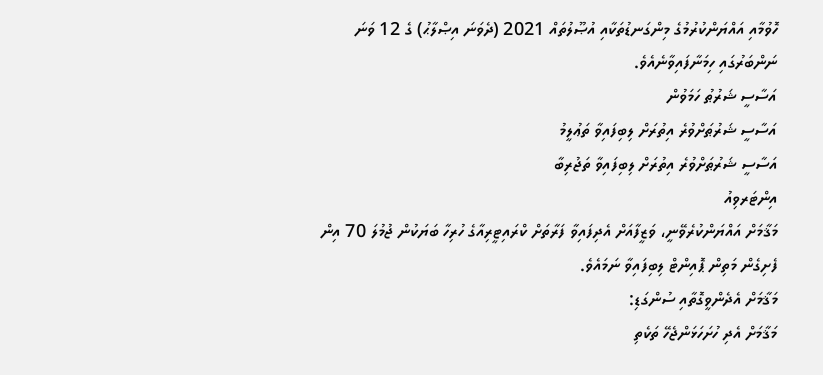ހޮވުމާއި އައްޔަންކުރުމުގެ މިންގަނޑުތަކާއި އުޞޫލުތައް 2021 (ދެވަނަ އިޞްލާޙު) ގެ 12 ވަނަ ނަންބަރުގައި ހިމަނާފައިވާނެއެވެ.
އަސާސީ ޝަރުޠު ހަމަވުން
އަސާސީ ޝަރުޠަށްވުރެ އިތުރަށް ލިބިފައިވާ ތަޢުލީމު
އަސާސީ ޝަރުޠަށްވުރެ އިތުރަށް ލިބިފައިވާ ތަޖުރިބާ
އިންޓަރވިއު
މަޤާމަށް އައްޔަންކުރެވޭނީ، ވަޒީފާއަށް އެދިފައިވާ ފަރާތަށް ކްރައިޓީރިއާގެ ހުރިހާ ބަޔަކުން ޖުމުލަ 70 އިން ފެށިގެން މަތިން ޕޮއިންޓް ލިބިފައިވާ ނަމައެވެ.
މަޤާމަށް އެދެންވީގޮތާއި ސުންގަޑި:
މަޤާމަށް އެދި ހުށަހަޅަންޖެހޭ ތަކެތި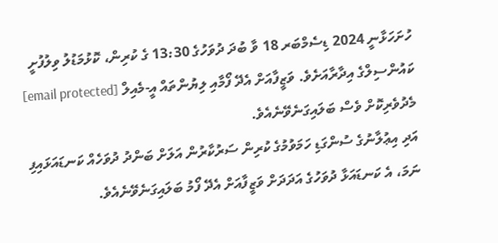ހުށަހަޅާނީ 2024 ޑިސެމްބަރ 18 ވާ ބުދަ ދުވަހުގެ 13:30 ގެ ކުރިން، ކޮޅުމަޑުލު ވިލުފުށީ ކައުންސިލްގެ އިދާރާއަށެވެ. ވަޒީފާއަށް އެދޭ ފޯމާއި ލިޔުންތައް އީ-މެއިލް [email protected]  މެދުވެރިކޮށް ވެސް ބަލައިގަނެވޭނެއެވެ.
އަދި އިޢުލާނުގެ ސުންގަޑި ހަމަވުމުގެ ކުރިން ސަރުކާރުން އަލަށް ބަންދު ދުވަހެއް ކަނޑައަޅައިފި ނަމަ، އެ ކަނޑައަޅާ ދުވަހުގެ އަދަދަށް ވަޒީފާއަށް އެދޭ ފޯމު ބަލައިގަނެވޭނެއެވެ.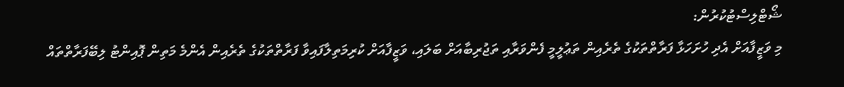ޝޯޓްލިސްޓުކުރުން:
މި ވަޒީފާއަށް އެދި ހުށަހަޅާ ފަރާތްތަކުގެ ތެރެއިން ތަޢުލީމީ ފެންވަރާއި ތަޖުރިބާއަށް ބަލައި، ވަޒީފާއަށް ކުރިމަތިލާފައިވާ ފަރާތްތަކުގެ ތެރެއިން އެންމެ މަތިން ޕޮއިންޓު ލިބޭފަރާތްތައް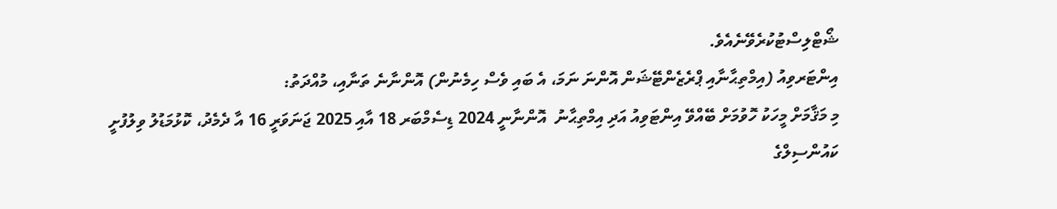ޝޯޓްލިސްޓުކުރެވޭނެއެވެ.
އިންޓަރވިއު (އިމްތިޙާނާއި ޕްރެޒެންޓޭޝަން އޮންނަ ނަމަ، އެ ބައި ވެސް ހިމެނުން) އޮންނާނެ ތަނާއި، މުއްދަތު:
މި މަޤާމަށް މީހަކު ހޮވުމަށް ބޭއްވޭ އިންޓަވިއު އަދި އިމްތިޙާނު  އޮންނާނީ 2024 ޑިސެމްބަރ 18 އާއި 2025 ޖަނަވަރީ 16 އާ ދެމެދު، ކޮޅުމަޑުލު ވިލުފުށީ ކައުންސިލްގެ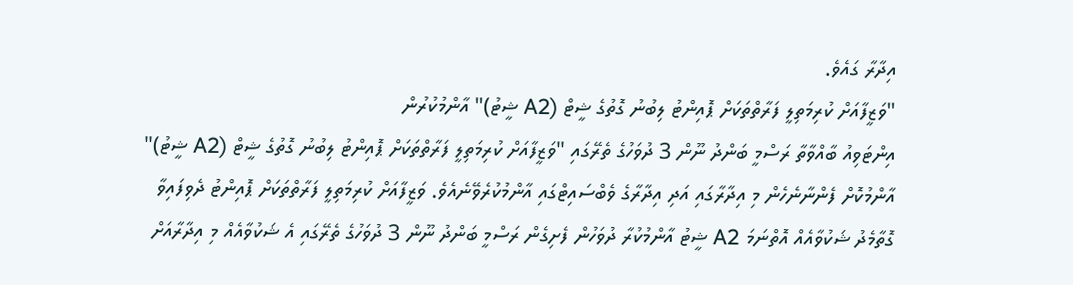އިދާރާ ގައެވެ.
"ވަޒީފާއަށް ކުރިމަތިލީ ފަރާތްތަކަށް ޕޮއިންޓު ލިބުނު ގޮތުގެ ޝީޓް (A2 ޝީޓު)" އާންމުކުރުން
އިންޓަވިއު ބާއްވާތާ ރަސްމީ ބަންދު ނޫން 3 ދުވަހުގެ ތެރޭގައި "ވަޒީފާއަށް ކުރިމަތިލީ ފަރާތްތަކަށް ޕޮއިންޓު ލިބުނު ގޮތުގެ ޝީޓް (A2 ޝީޓު)" އާންމުކޮށް ފެންނާނެހެން މި އިދާރާގައި އަދި އިދާރާގެ ވެބްސައިޓްގައި އާންމުކުރެވޭނެއެވެ. ވަޒީފާއަށް ކުރިމަތިލީ ފަރާތްތަކަށް ޕޮއިންޓު ދެވިފައިވާ ގޮތާމެދު ޝަކުވާއެއް އޮތްނަމަ A2 ޝީޓު އާންމުކުރާ ދުވަހުން ފެށިގެން ރަސްމީ ބަންދު ނޫން 3 ދުވަހުގެ ތެރޭގައި އެ ޝަކުވާއެއް މި އިދާރާއަށް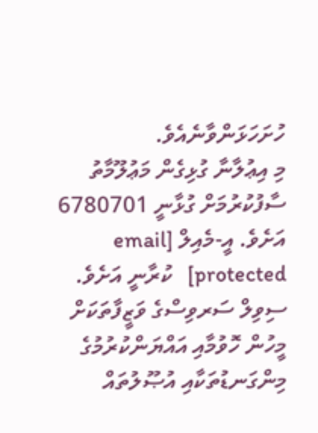ހުށަހަޅަންވާނެއެވެ.
މި އިޢުލާނާ ގުޅިގެން މަޢުލޫމާތު ސާފުކުރުމަށް ގުޅާނީ 6780701 އަށެވެ. އީ-މެއިލް [email protected]   ކުރާނީ އަށެވެ.
ސިވިލް ސަރވިސްގެ ވަޒީފާތަކަށް މީހުން ހޮވުމާއި އައްޔަންކުރުމުގެ މިންގަނޑުތަކާއި އުޞޫލުތައް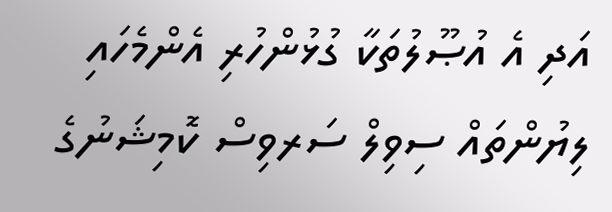އަދި އެ އުޞޫލުތަކާ ގުޅުންހުރި އެންމެހައި ލިޔުންތައް ސިވިލް ސަރވިސް ކޮމިޝަނުގެ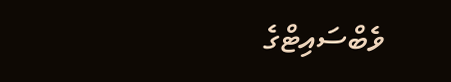ވެބްސައިޓްގެ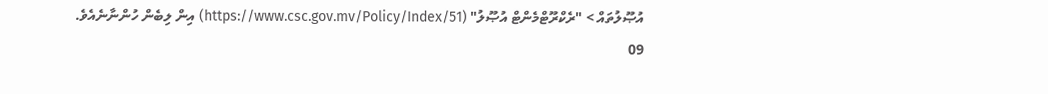އުޞޫލުތައް > "ރެކްރޫޓްމެންޓް އުޞޫލު" (https://www.csc.gov.mv/Policy/Index/51) އިން ލިބެން ހުންނާނެއެވެ.
09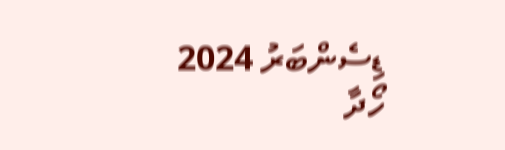ޑިސެންބަރު 2024
ހޯދާ